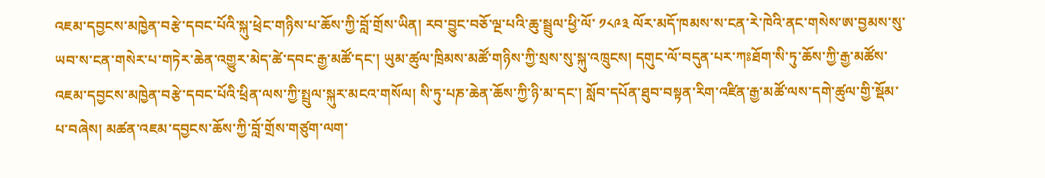འཇམ་དབྱངས་མཁྱེན་བརྩེ་དབང་པོའི་སྐུ་ཕྲེང་གཉིས་པ་ཆོས་ཀྱི་བློ་གྲོས་ཡིན། རབ་བྱུང་བཅོ་ལྔ་པའི་ཆུ་སྦྲུལ་ཕྱི་ལོ་ ༡༨༩༣ ལོར་མདོ་ཁམས་ས་ངན་རེ་ཁེའི་ནང་གསེས་ཨ་བྱམས་སུ་ཡབ་ས་ངན་གསེར་པ་གཏེར་ཆེན་འགྱུར་མེད་ཚེ་དབང་རྒྱ་མཚོ་དང་། ཡུམ་ཚུལ་ཁྲིམས་མཚོ་གཉིས་ཀྱི་སྲས་སུ་སྐུ་འཁྲུངས། དགུང་ལོ་བདུན་པར་ཀཿཐོག་སི་ཏུ་ཆོས་ཀྱི་རྒྱ་མཚོས་འཇམ་དབྱངས་མཁྱེན་བརྩེ་དབང་པོའི་ཕྲིན་ལས་ཀྱི་སྤྲུལ་སྐུར་མངའ་གསོལ། སི་ཏུ་པཎ་ཆེན་ཆོས་ཀྱི་ཉི་མ་དང་། སློབ་དཔོན་ཐུབ་བསྟན་རིག་འཛིན་རྒྱ་མཚོ་ལས་དགེ་ཚུལ་གྱི་སྡོམ་པ་བཞེས། མཚན་འཇམ་དབྱངས་ཆོས་ཀྱི་བློ་གྲོས་གཙུག་ལག་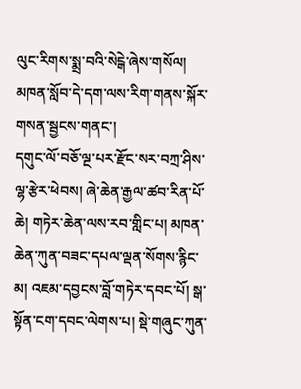ལུང་རིགས་སྨྲ་བའི་སེངྒེ་ཞེས་གསོལ། མཁན་སློབ་དེ་དག་ལས་རིག་གནས་སྐོར་གསན་སྦྱངས་གནང་།
དགུང་ལོ་བཅོ་ལྔ་པར་རྫོང་སར་བཀྲ་ཤིས་ལྷ་རྩེར་ཕེབས། ཞེ་ཆེན་རྒྱལ་ཚབ་རིན་པོ་ཆེ། གཏེར་ཆེན་ལས་རབ་གླིང་པ། མཁན་ཆེན་ཀུན་བཟང་དཔལ་ལྡན་སོགས་རྙིང་མ། འཇམ་དབྱངས་བློ་གཏེར་དབང་པོ། སྒ་སྟོན་ངག་དབང་ལེགས་པ། སྡེ་གཞུང་ཀུན་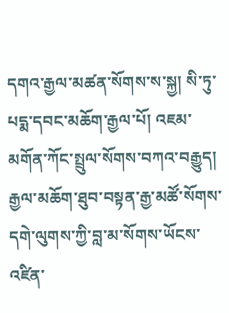དགའ་རྒྱལ་མཚན་སོགས་ས་སྐྱ། སི་ཏུ་པདྨ་དབང་མཆོག་རྒྱལ་པོ། འཇམ་མགོན་ཀོང་སྤྲུལ་སོགས་བཀའ་བརྒྱུད། རྒྱལ་མཆོག་ཐུབ་བསྟན་རྒྱ་མཚོ་སོགས་དགེ་ལུགས་ཀྱི་བླ་མ་སོགས་ཡོངས་འཛིན་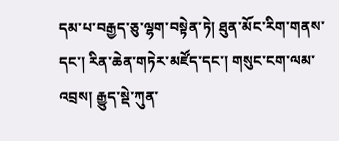དམ་པ་བརྒྱད་ཅུ་ལྷག་བསྟེན་ཏེ། ཐུན་མོང་རིག་གནས་དང་། རིན་ཆེན་གཏེར་མཛོད་དང་། གསུང་ངག་ལམ་འབྲས། རྒྱུད་སྡེ་ཀུན་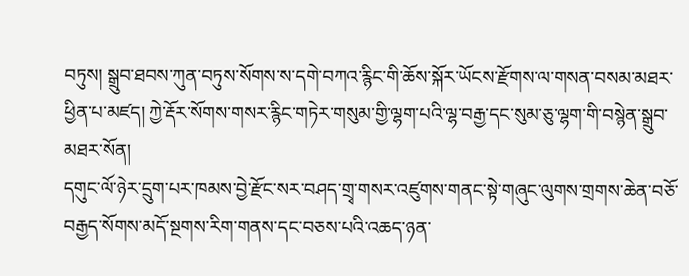བཏུས། སྒྲུབ་ཐབས་ཀུན་བཏུས་སོགས་ས་དགེ་བཀའ་རྙིང་གི་ཆོས་སྐོར་ཡོངས་རྫོགས་ལ་གསན་བསམ་མཐར་ཕྱིན་པ་མཛད། ཀྱེ་རྡོར་སོགས་གསར་རྙིང་གཏེར་གསུམ་གྱི་ལྷག་པའི་ལྷ་བརྒྱ་དང་སུམ་ཅུ་ལྷག་གི་བསྙེན་སྒྲུབ་མཐར་སོན།
དགུང་ལོ་ཉེར་དྲུག་པར་ཁམས་བྱེ་རྫོང་སར་བཤད་གྲྭ་གསར་འཛུགས་གནང་སྟེ་གཞུང་ལུགས་གྲགས་ཆེན་བཅོ་བརྒྱད་སོགས་མདོ་སྔགས་རིག་གནས་དང་བཅས་པའི་འཆད་ཉན་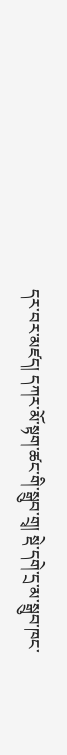དར་བར་མཛད། དཀར་མོ་སྟག་ཚང་གི་སྒྲུབ་གྲྭ། སྡེ་དགེ་དྲ་མ་སྒྲུབ་ཁང་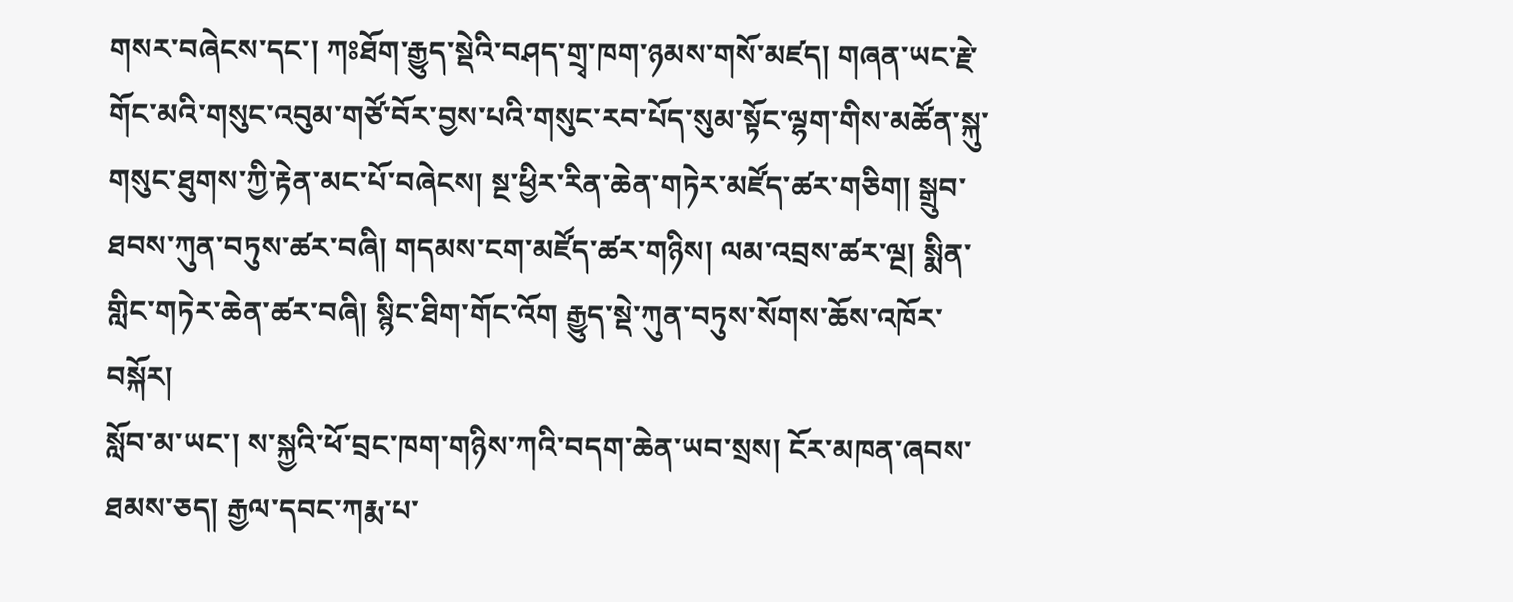གསར་བཞེངས་དང་། ཀཿཐོག་རྒྱུད་སྡེའི་བཤད་གྲྭ་ཁག་ཉམས་གསོ་མཛད། གཞན་ཡང་རྗེ་གོང་མའི་གསུང་འབུམ་གཙོ་བོར་བྱས་པའི་གསུང་རབ་པོད་སུམ་སྟོང་ལྷག་གིས་མཚོན་སྐུ་གསུང་ཐུགས་ཀྱི་རྟེན་མང་པོ་བཞེངས། སྔ་ཕྱིར་རིན་ཆེན་གཏེར་མཛོད་ཚར་གཅིག། སྒྲུབ་ཐབས་ཀུན་བཏུས་ཚར་བཞི། གདམས་ངག་མཛོད་ཚར་གཉིས། ལམ་འབྲས་ཚར་ལྔ། སྨིན་གླིང་གཏེར་ཆེན་ཚར་བཞི། སྙིང་ཐིག་གོང་འོག རྒྱུད་སྡེ་ཀུན་བཏུས་སོགས་ཆོས་འཁོར་བསྐོར།
སློབ་མ་ཡང་། ས་སྐྱའི་ཕོ་བྲང་ཁག་གཉིས་ཀའི་བདག་ཆེན་ཡབ་སྲས། ངོར་མཁན་ཞབས་ཐམས་ཅད། རྒྱལ་དབང་ཀརྨ་པ་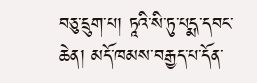བཅུ་དྲུག་པ། ཏཱའི་སི་ཏུ་པདྨ་དབང་ཆེན། མདོ་ཁམས་བརྒྱད་པ་དོན་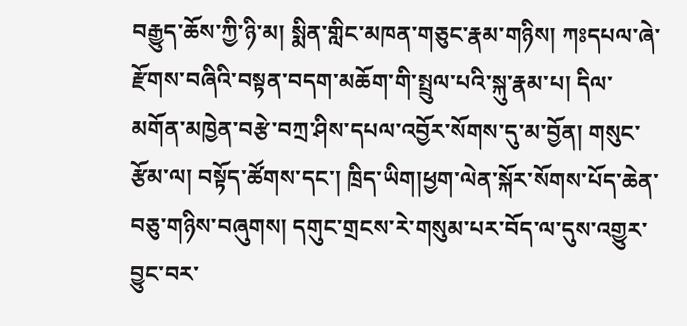བརྒྱུད་ཆོས་ཀྱི་ཉི་མ། སྨིན་གླིང་མཁན་གཅུང་རྣམ་གཉིས། ཀཿདཔལ་ཞེ་རྫོགས་བཞིའི་བསྟན་བདག་མཆོག་གི་སྤྲུལ་པའི་སྐུ་རྣམ་པ། དིལ་མགོན་མཁྱེན་བརྩེ་བཀྲ་ཤིས་དཔལ་འབྱོར་སོགས་དུ་མ་བྱོན། གསུང་རྩོམ་ལ། བསྟོད་ཚོགས་དང་། ཁྲིད་ཡིག།ཕྱག་ལེན་སྐོར་སོགས་པོད་ཆེན་བཅུ་གཉིས་བཞུགས། དགུང་གྲངས་རེ་གསུམ་པར་བོད་ལ་དུས་འགྱུར་བྱུང་བར་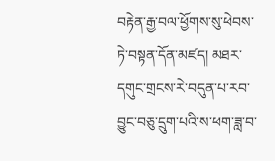བརྟེན་རྒྱ་བལ་ཕྱོགས་སུ་ཕེབས་ཏེ་བསྟན་དོན་མཛད། མཐར་དགུང་གྲངས་རེ་བདུན་པ་རབ་བྱུང་བཅུ་དྲུག་པའི་ས་ཕག་ཟླ་བ་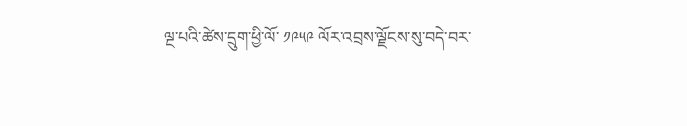ལྔ་པའི་ཚེས་དྲུག་ཕྱི་ལོ་ ༡༩༥༩ ལོར་འབྲས་ལྗོངས་སུ་བདེ་བར་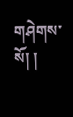གཤེགས་སོ། །